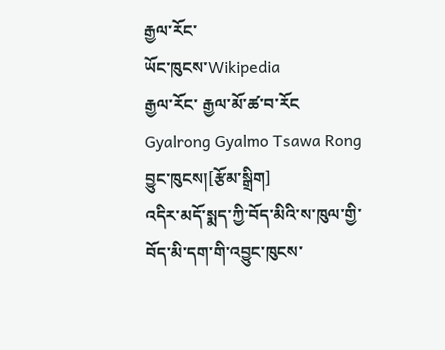རྒྱལ་རོང་
ཡོང་ཁུངས་Wikipedia
རྒྱལ་རོང་ རྒྱལ་མོ་ཚ་བ་རོང Gyalrong Gyalmo Tsawa Rong
བྱུང་ཁུངས།[རྩོམ་སྒྲིག]
འདིར་མདོ་སྨད་ཀྱི་བོད་མིའི་ས་ཁུལ་གྱི་བོད་མི་དག་གི་འབྱུང་ཁུངས་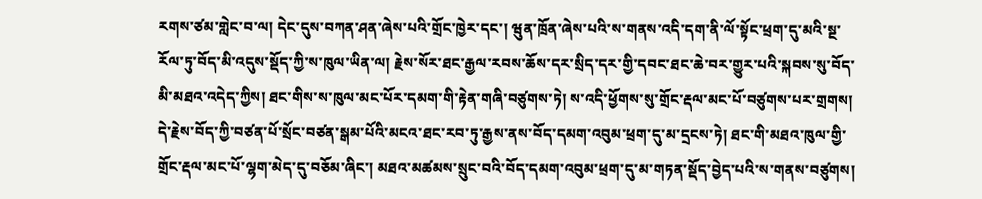རགས་ཙམ་གླེང་བ་ལ། དེང་དུས་བཀན་ཤན་ཞེས་པའི་གྲོང་ཁྱེར་དང་། ཝུན་ཁྲོན་ཞེས་པའི་ས་གནས་འདི་དག་ནི་ལོ་སྟོང་ཕྲག་དུ་མའི་སྔ་རོལ་ཏུ་བོད་མི་འདུས་སྡོད་ཀྱི་ས་ཁུལ་ཡིན་ལ། རྗེས་སོར་ཐང་རྒྱལ་རབས་ཆོས་དར་སྲིད་དར་གྱི་དབང་ཐང་ཆེ་བར་གྱུར་པའི་སྐབས་སུ་བོད་མི་མཐའ་འདེད་ཀྱིས། ཐང་གིས་ས་ཁུལ་མང་པོར་དམག་གི་རྟེན་གཞི་བཙུགས་ཏེ། ས་འདི་ཕྱོགས་སུ་གྲོང་རྡལ་མང་པོ་བཙུགས་པར་གྲགས། དེ་རྗེས་བོད་ཀྱི་བཙན་པོ་སྲོང་བཙན་སྒམ་པོའི་མངའ་ཐང་རབ་ཏུ་རྒྱས་ནས་བོད་དམག་འབུམ་ཕྲག་དུ་མ་དྲངས་ཏེ། ཐང་གི་མཐའ་ཁུལ་གྱི་གྲོང་རྡལ་མང་པོ་ལྷག་མེད་དུ་བཅོམ་ཞིང་། མཐའ་མཚམས་སྲུང་བའི་བོད་དམག་འབུམ་ཕྲག་དུ་མ་གཏན་སྡོད་བྱེད་པའི་ས་གནས་བཙུགས།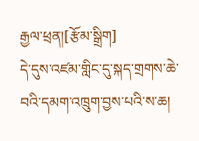རྒྱལ་ཕྲན།[རྩོམ་སྒྲིག]
དེ་དུས་འཛམ་གླིང་དུ་སྐད་གྲགས་ཆེ་བའི་དམག་འཁྲུག་བྱས་པའི་ས་ཆ།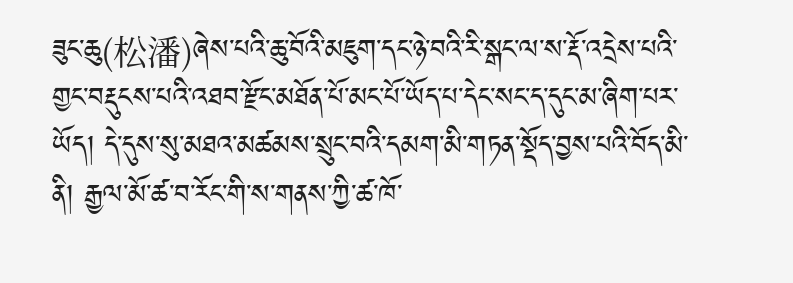ཟུང་ཆུ(松潘)ཞེས་པའི་ཆུ་བོའི་མཇུག་དང་ཉེ་བའི་རི་སྒང་ལ་ས་རྡོ་འདྲེས་པའི་གྱང་བརྡུངས་པའི་འཐབ་རྫོང་མཐོན་པོ་མང་པོ་ཡོད་པ་དེང་སང་ད་དུང་མ་ཞིག་པར་ཡོད། དེ་དུས་སུ་མཐའ་མཚམས་སྲུང་བའི་དམག་མི་གཏན་སྡོད་བྱས་པའི་བོད་མི་ནི། རྒྱལ་མོ་ཚ་བ་རོང་གི་ས་གནས་ཀྱི་ཚ་ཁོ་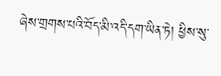ཞེས་གྲགས་པའི་བོད་མི་འདི་དག་ཡིན་ཏེ། ཕྱིས་སུ་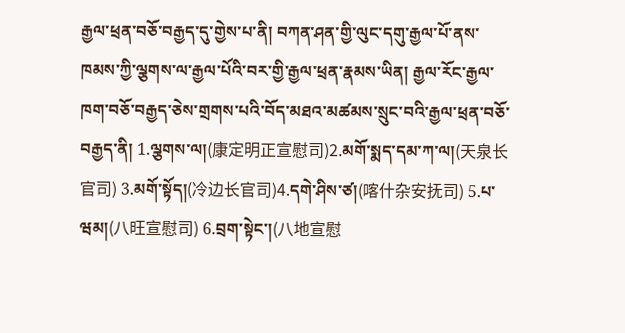རྒྱལ་ཕྲན་བཅོ་བརྒྱད་དུ་གྱེས་པ་ནི། བཀན་ཤན་གྱི་ལུང་དགུ་རྒྱལ་པོ་ནས་ཁམས་ཀྱི་ལྕགས་ལ་རྒྱལ་པོའི་བར་གྱི་རྒྱལ་ཕྲན་རྣམས་ཡིན། རྒྱལ་རོང་རྒྱལ་ཁག་བཅོ་བརྒྱད་ཅེས་གྲགས་པའི་བོད་མཐའ་མཚམས་སྲུང་བའི་རྒྱལ་ཕྲན་བཅོ་བརྒྱད་ནི། 1.ལྕགས་ལ།(康定明正宣慰司)2.མགོ་སྨད་དམ་ཀ་ལ།(天泉长官司) 3.མགོ་སྟོད།(冷边长官司)4.དགེ་ཤིས་ཙ།(喀什杂安抚司) 5.པ་ཝམ།(八旺宣慰司) 6.བྲག་སྟེང་།(八地宣慰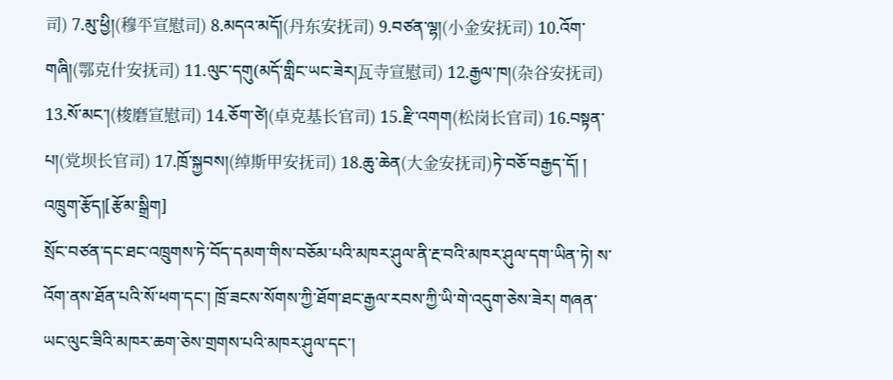司) 7.མུ་ཕྱི།(穆平宣慰司) 8.མདའ་མདོ།(丹东安抚司) 9.བཙན་ལྷ།(小金安抚司) 10.འོག་གཞི།(鄂克什安抚司) 11.ལུང་དགུ(མདོ་གླིང་ཡང་ཟེར།瓦寺宣慰司) 12.རྒྱལ་ཁ།(杂谷安抚司) 13.སོ་མང་།(梭磨宣慰司) 14.ཅོག་ཙེ།(卓克基长官司) 15.རྫི་འགག(松岗长官司) 16.བསྟན་པ།(党坝长官司) 17.ཁྲོ་སྐྱབས།(绰斯甲安抚司) 18.ཆུ་ཆེན(大金安抚司)ཏེ་བཅོ་བརྒྱད་དོ། །
འཁྲུག་རྩོད།[རྩོམ་སྒྲིག]
སྲོང་བཙན་དང་ཐང་འཁྲུགས་ཏེ་བོད་དམག་གིས་བཅོམ་པའི་མཁར་ཤུལ་ནི་རྔ་བའི་མཁར་ཤུལ་དག་ཡིན་ཏེ། ས་འོག་ནས་ཐོན་པའི་སོ་ཕག་དང་། ཁྲོ་ཟངས་སོགས་ཀྱི་ཐོག་ཐང་རྒྱལ་རབས་ཀྱི་ཡི་གེ་འདུག་ཅེས་ཟེར། གཞན་ཡང་ལུང་ཟིའི་མཁར་ཆག་ཅེས་གྲགས་པའི་མཁར་ཤུལ་དང་།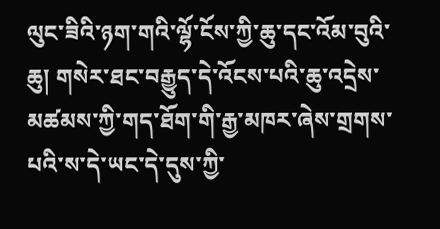ལུང་ཟིའི་ཉག་གའི་ལྷོ་ངོས་ཀྱི་ཆུ་དང་འོམ་བུའི་ཆུ། གསེར་ཐང་བརྒྱུད་དེ་འོངས་པའི་ཆུ་འདྲེས་མཚམས་ཀྱི་གད་ཐོག་གི་རྒྱ་མཁར་ཞེས་གྲགས་པའི་ས་དེ་ཡང་དེ་དུས་ཀྱི་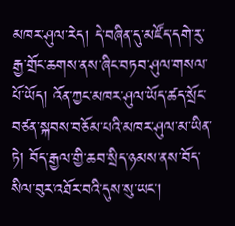མཁར་ཤུལ་རེད། དེ་བཞིན་དུ་མཛོད་དགེ་རུ་རྒྱ་གྲོང་ཆགས་ནས་ཞིང་བཏབ་ཤུལ་གསལ་པོ་ཡོད། འོན་ཀྱང་མཁར་ཤུལ་ཡོད་ཚད་སྲོང་བཙན་སྐབས་བཅོམ་པའི་མཁར་ཤུལ་མ་ཡིན་ཏེ། བོད་རྒྱལ་གྱི་ཆབ་སྲིད་ཉམས་ནས་བོད་སིལ་བུར་འཐོར་བའི་དུས་སུ་ཡང་།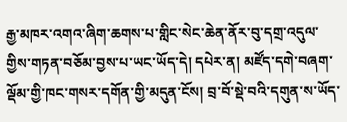རྒྱ་མཁར་འགའ་ཞིག་ཆགས་པ་གླིང་སེང་ཆེན་ནོར་བུ་དགྲ་འདུལ་གྱིས་གཏན་བཅོམ་བྱས་པ་ཡང་ཡོད་དེ། དཔེར་ན། མཛོད་དགེ་བཞག་ལྡོམ་གྱི་ཁང་གསར་དགོན་གྱི་མདུན་ངོས། བྲ་བོ་སྡེ་བའི་དགུན་ས་ཡོད་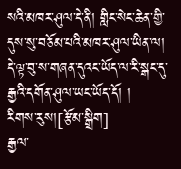སའི་མཁར་ཤུལ་དེ་ནི། གླིང་སེང་ཆེན་གྱི་དུས་སུ་བཅོམ་པའི་མཁར་ཤུལ་ཡིན་ལ། དེ་ལྟ་བུ་ས་གཞན་དུའང་ཡོད་ལ་རི་སྒང་དུ་རྒྱའི་དགོན་ཤུལ་ཡང་ཡོད་དོ། །
རིགས་རུས།[རྩོམ་སྒྲིག]
རྒྱལ་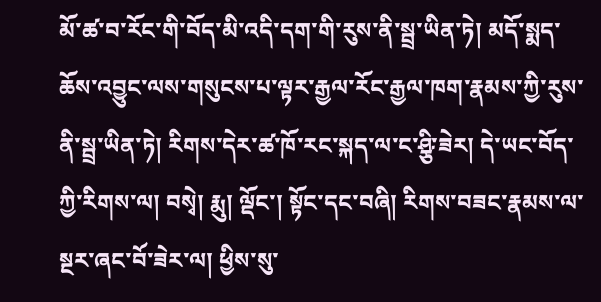མོ་ཚ་བ་རོང་གི་བོད་མི་འདི་དག་གི་རུས་ནི་སྦྲ་ཡིན་ཏེ། མདོ་སྨད་ཆོས་འབྱུང་ལས་གསུངས་པ་ལྟར་རྒྱལ་རོང་རྒྱལ་ཁག་རྣམས་ཀྱི་རུས་ནི་སྦྲ་ཡིན་ཏེ། རིགས་དེར་ཚ་ཁོ་རང་སྐད་ལ་ང་ཤྩི་ཟེར། དེ་ཡང་བོད་ཀྱི་རིགས་ལ། བསྭེ། རྨུ། ལྡོང་། སྟོང་དང་བཞི། རིགས་བཟང་རྣམས་ལ་སྔར་ཞང་བོ་ཟེར་ལ། ཕྱིས་སུ་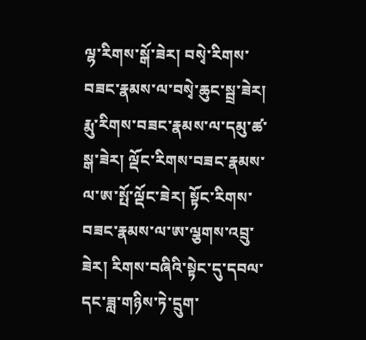ལྷ་རིགས་སྒོ་ཟེར། བསྭེ་རིགས་བཟང་རྣམས་ལ་བསྭེ་ཆུང་སྦྲ་ཟེར། རྨུ་རིགས་བཟང་རྣམས་ལ་དམུ་ཚ་སྒ་ཟེར། ལྡོང་རིགས་བཟང་རྣམས་ལ་ཨ་སྤོ་ལྡོང་ཟེར། སྟོང་རིགས་བཟང་རྣམས་ལ་ཨ་ལྕགས་འབྲུ་ཟེར། རིགས་བཞིའི་སྟེང་དུ་དབལ་དང་ཟླ་གཉིས་ཏེ་དྲུག་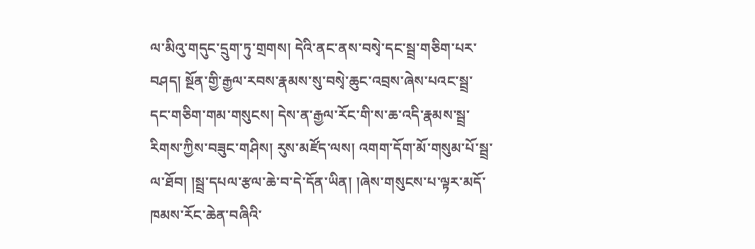ལ་མིའུ་གདུང་དྲུག་ཏུ་གྲགས། དེའི་ནང་ནས་བསྭེ་དང་སྦྲ་གཅིག་པར་བཤད། སྔོན་གྱི་རྒྱལ་རབས་རྣམས་སུ་བསྭེ་ཆུང་འབྲས་ཞེས་པའང་སྦྲ་དང་གཅིག་གམ་གསུངས། དེས་ན་རྒྱལ་རོང་གི་ས་ཆ་འདི་རྣམས་སྦྲ་རིགས་ཀྱིས་བཟུང་གཤིས། རུས་མཛོད་ལས། འགག་དོག་མོ་གསུམ་པོ་སྦྲ་ལ་ཐོབ། །སྦྲ་དཔལ་རྩལ་ཆེ་བ་དེ་དོན་ཡིན། །ཞེས་གསུངས་པ་ལྟར་མདོ་ཁམས་རོང་ཆེན་བཞིའི་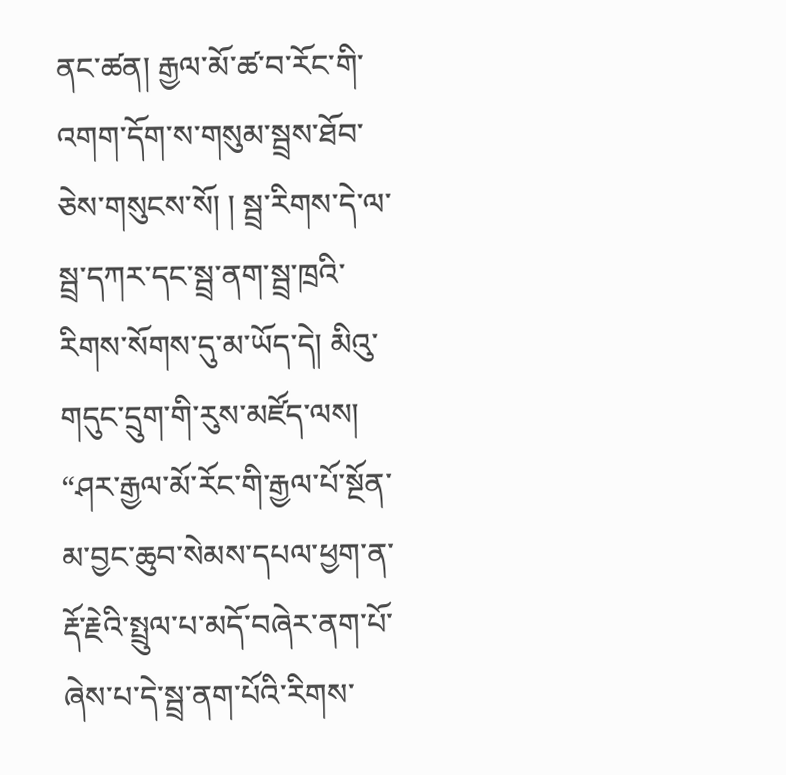ནང་ཚན། རྒྱལ་མོ་ཚ་བ་རོང་གི་འགག་དོག་ས་གསུམ་སྦྲས་ཐོབ་ཅེས་གསུངས་སོ། ། སྦྲ་རིགས་དེ་ལ་སྦྲ་དཀར་དང་སྦྲ་ནག་སྦྲ་ཁྲའི་རིགས་སོགས་དུ་མ་ཡོད་དེ། མིའུ་གདུང་དྲུག་གི་རུས་མཛོད་ལས། “ཤར་རྒྱལ་མོ་རོང་གི་རྒྱལ་པོ་སྔོན་མ་བྱང་ཆུབ་སེམས་དཔལ་ཕྱག་ན་རྡོ་རྗེའི་སྤྲུལ་པ་མདོ་བཞེར་ནག་པོ་ཞེས་པ་དེ་སྦྲ་ནག་པོའི་རིགས་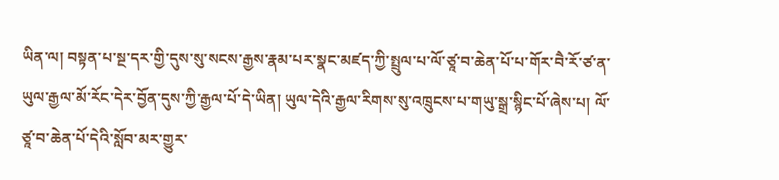ཡིན་ལ། བསྟན་པ་སྔ་དར་གྱི་དུས་སུ་སངས་རྒྱས་རྣམ་པར་སྣང་མཛད་ཀྱི་སྤྲུལ་པ་ལོ་ཙཱ་བ་ཆེན་པོ་པ་གོར་བཻ་རོ་ཙ་ན་ཡུལ་རྒྱལ་མོ་རོང་དེར་བྱོན་དུས་ཀྱི་རྒྱལ་པོ་དེ་ཡིན། ཡུལ་དེའི་རྒྱལ་རིགས་སུ་འཁྲུངས་པ་གཡུ་སྒྲ་སྙིང་པོ་ཞེས་པ། ལོ་ཙཱ་བ་ཆེན་པོ་དེའི་སློབ་མར་གྱུར་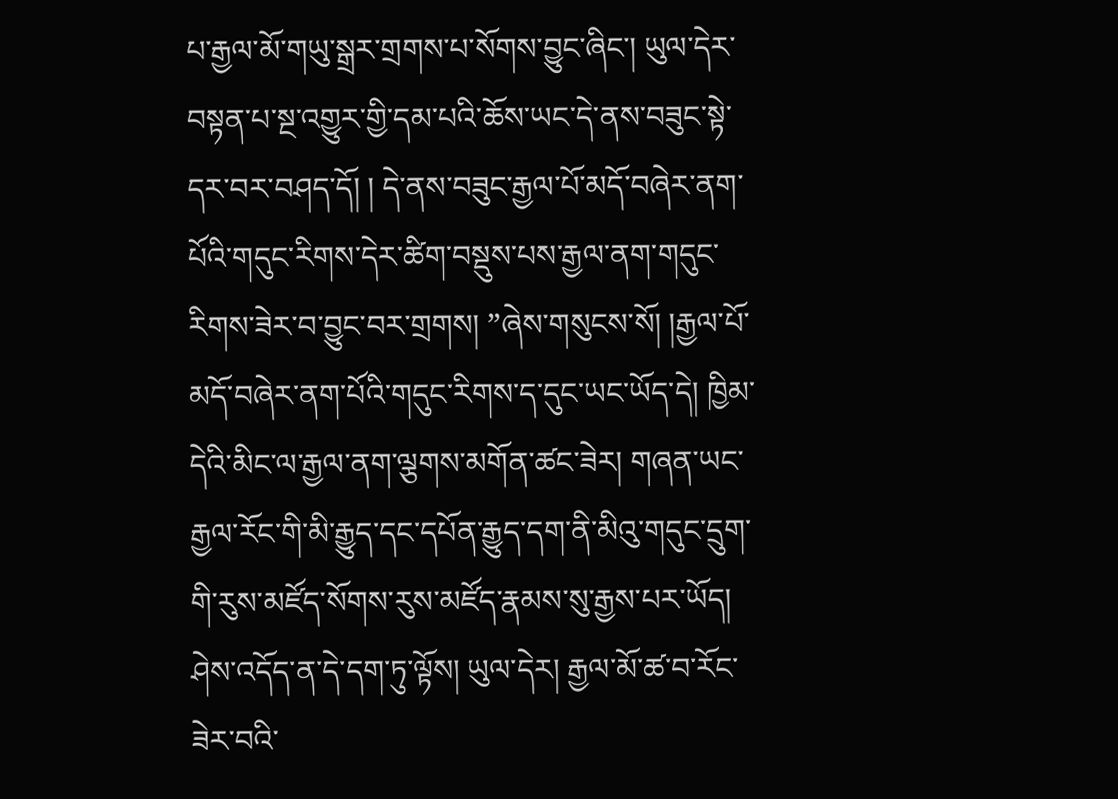པ་རྒྱལ་མོ་གཡུ་སྒྲར་གྲགས་པ་སོགས་བྱུང་ཞིང་། ཡུལ་དེར་བསྟན་པ་སྔ་འགྱུར་གྱི་དམ་པའི་ཆོས་ཡང་དེ་ནས་བཟུང་སྟེ་དར་བར་བཤད་དོ། ། དེ་ནས་བཟུང་རྒྱལ་པོ་མདོ་བཞེར་ནག་པོའི་གདུང་རིགས་དེར་ཚིག་བསྡུས་པས་རྒྱལ་ནག་གདུང་རིགས་ཟེར་བ་བྱུང་བར་གྲགས། ”ཞེས་གསུངས་སོ། །རྒྱལ་པོ་མདོ་བཞེར་ནག་པོའི་གདུང་རིགས་ད་དུང་ཡང་ཡོད་དེ། ཁྱིམ་དེའི་མིང་ལ་རྒྱལ་ནག་ལྕགས་མགོན་ཚང་ཟེར། གཞན་ཡང་རྒྱལ་རོང་གི་མི་རྒྱུད་དང་དཔོན་རྒྱུད་དག་ནི་མིའུ་གདུང་དྲུག་གི་རུས་མཛོད་སོགས་རུས་མཛོད་རྣམས་སུ་རྒྱས་པར་ཡོད། ཤེས་འདོད་ན་དེ་དག་ཏུ་ལྟོས། ཡུལ་དེར། རྒྱལ་མོ་ཚ་བ་རོང་ཟེར་བའི་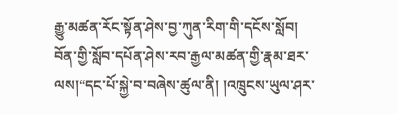རྒྱུ་མཚན་རོང་སྟོན་ཤེས་བྱ་ཀུན་རིག་གི་དངོས་སློབ། བོན་གྱི་སློབ་དཔོན་ཤེས་རབ་རྒྱལ་མཚན་གྱི་རྣམ་ཐར་ལས།“དང་པོ་སྐྱེ་བ་བཞེས་ཚུལ་ནི། །འཁྲུངས་ཡུལ་ཤར་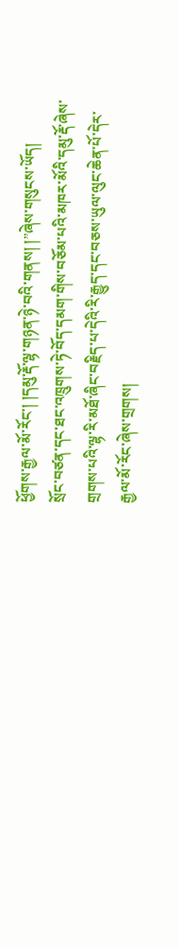ཕྱོགས་རྒྱལ་མོ་རོང་། །དམུ་རྡོ་ལྷ་གཉན་ཉེ་བའི་གནས། །”ཞེས་གསུངས་ཡོད།
སྲོང་བཙན་དང་ཐང་འཁྲུགས་ཏེ་བོད་དམག་གིས་བཅོམ་པའི་མཁར་མོའི་དམུ་རྡོ་ཞེས་གྲགས་པའི་ལྷ་རི་མཐོ་ཞིང་བརྗིད་པ་དེའི་རི་རྒྱུད་དང་བཅས་ཡུལ་ལུང་ཆེན་པོ་དེར་རྒྱལ་མོ་རོང་ཞེས་གྲགས།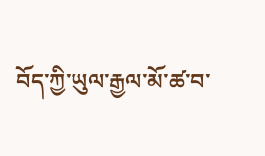བོད་ཀྱི་ཡུལ་རྒྱལ་མོ་ཚ་བ་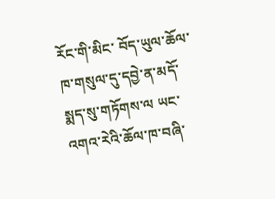རོང་གི་མིང་ བོད་ཡུལ་ཆོལ་ཁ་གསུལ་དུ་དབྱེ་ན་མདོ་སྨད་སུ་གཏོགས་ལ ཡང་འགའ་རེའི་ཆོལ་ཁ་བཞི་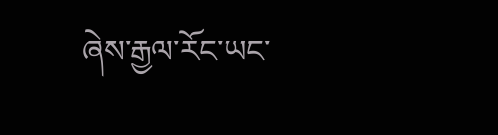ཞེས་རྒྱལ་རོང་ཡང་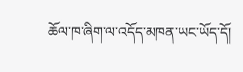ཆོལ་ཁ་ཞིག་ལ་འདོད་མཁན་ཡང་ཡོད་དོ།